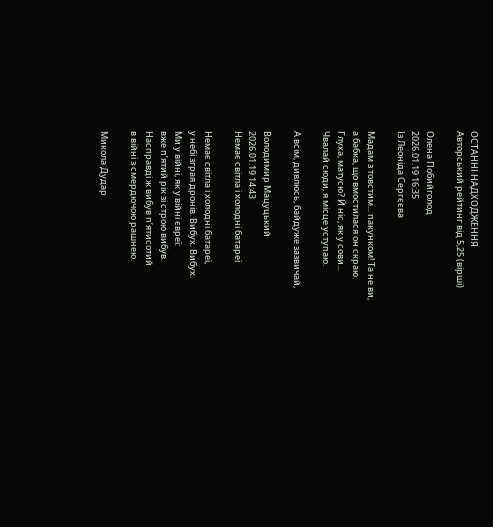ОСТАННІ НАДХОДЖЕННЯ
Авторський рейтинг від 5,25 (вірші)

Олена Побийголод
2026.01.19 16:35
Із Леоніда Сергєєва

Мадам з товстим... пакунком! Та не ви,
а бабка, що вмостилася он скраю.
Глуха, матусю? Й ніс, як у сови...
Чвалай сюди, я місце уступаю.

А всім, дивлюсь, байдуже зазвичай,

Володимир Мацуцький
2026.01.19 14:43
Немає світла і холодні батареї

Немає світла і холодні батареї,
у небі зграя дронів. Вибух. Вибух.
Ми у війні, як у війні євреї:
вже п’ятий рік зі строю вибув.
Насправді ж вибув п’ятисотий
в війні з смердючою рашнею.

Микола Дудар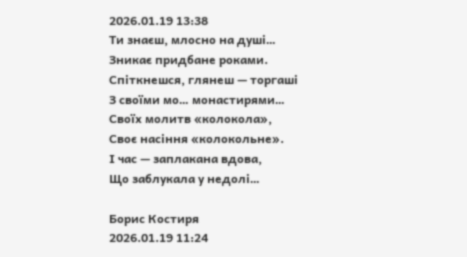2026.01.19 13:38
Ти знаєш, млосно на душі…
Зникає придбане роками.
Спіткнешся, глянеш — торгаші
З своїми мо… монастирями…
Своїх молитв «колокола»,
Своє насіння «колокольне».
І час — заплакана вдова,
Що заблукала у недолі…

Борис Костиря
2026.01.19 11:24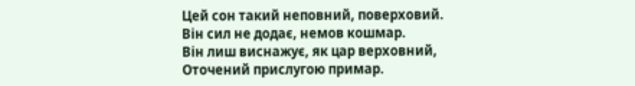Цей сон такий неповний, поверховий.
Він сил не додає, немов кошмар.
Він лиш виснажує, як цар верховний,
Оточений прислугою примар.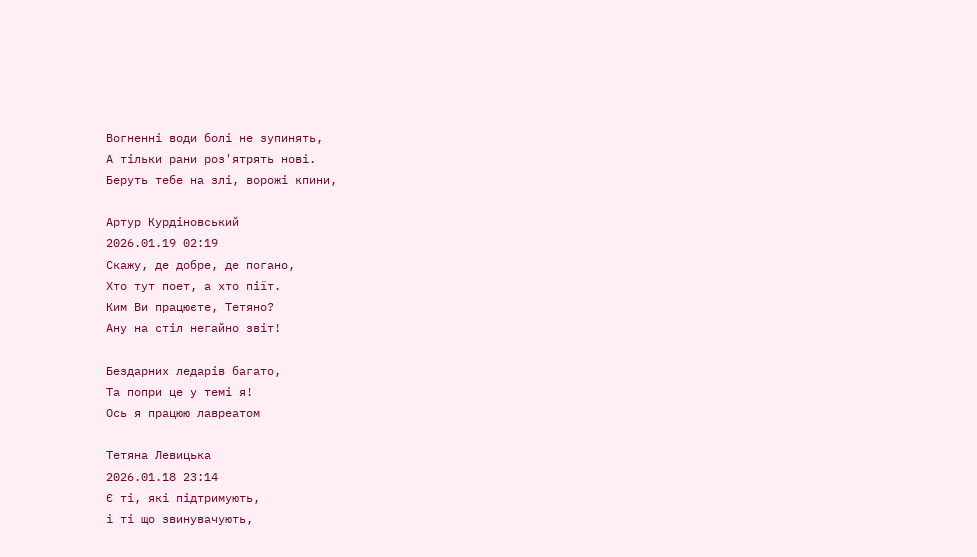Вогненні води болі не зупинять,
А тільки рани роз'ятрять нові.
Беруть тебе на злі, ворожі кпини,

Артур Курдіновський
2026.01.19 02:19
Скажу, де добре, де погано,
Хто тут поет, а хто піїт.
Ким Ви працюєте, Тетяно?
Ану на стіл негайно звіт!

Бездарних ледарів багато,
Та попри це у темі я!
Ось я працюю лавреатом

Тетяна Левицька
2026.01.18 23:14
Є ті, які підтримують,
і ті що звинувачують,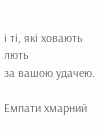і ті, які ховають лють
за вашою удачею.

Емпати хмарний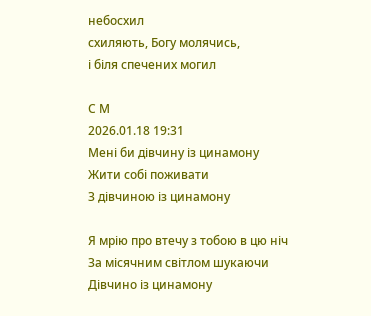небосхил
схиляють, Богу молячись,
і біля спечених могил

С М
2026.01.18 19:31
Мені би дівчину із цинамону
Жити собі поживати
З дівчиною із цинамону

Я мрію про втечу з тобою в цю ніч
За місячним світлом шукаючи
Дівчино із цинамону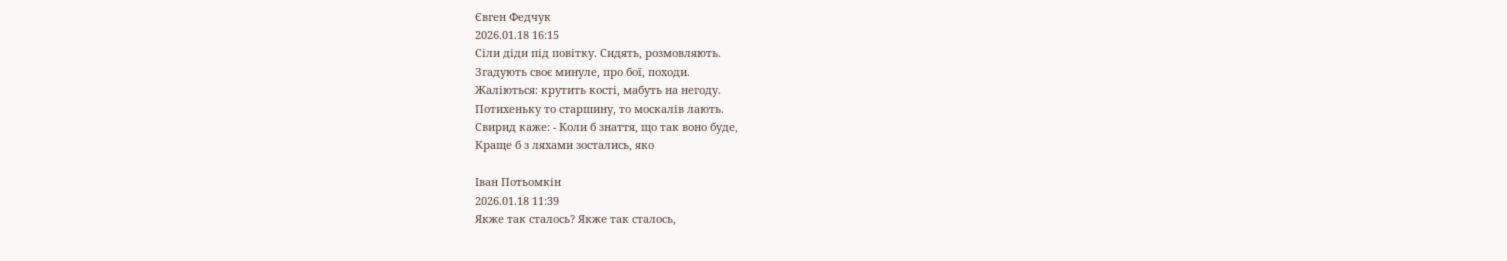Євген Федчук
2026.01.18 16:15
Сіли діди під повітку. Сидять, розмовляють.
Згадують своє минуле, про бої, походи.
Жаліються: крутить кості, мабуть на негоду.
Потихеньку то старшину, то москалів лають.
Свирид каже: - Коли б знаття, що так воно буде,
Краще б з ляхами зостались, яко

Іван Потьомкін
2026.01.18 11:39
Якже так сталось? Якже так сталось,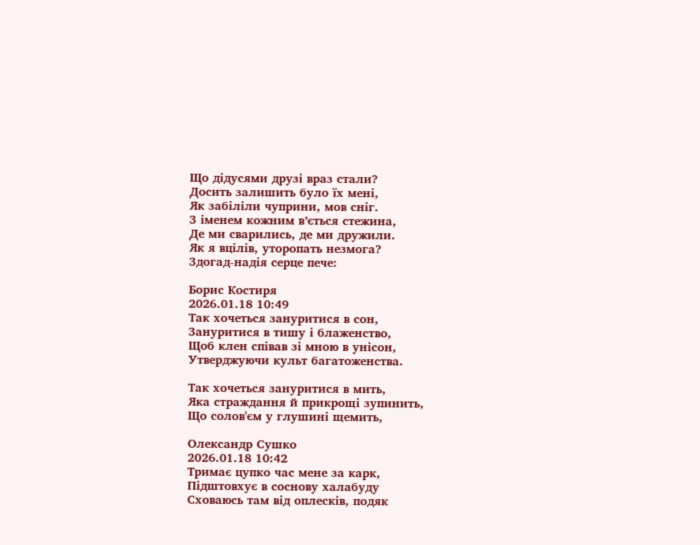Що дідусями друзі враз стали?
Досить залишить було їх мені,
Як забіліли чуприни, мов сніг.
З іменем кожним в’ється стежина,
Де ми сварились, де ми дружили.
Як я вцілів, уторопать незмога?
Здогад-надія серце пече:

Борис Костиря
2026.01.18 10:49
Так хочеться зануритися в сон,
Зануритися в тишу і блаженство,
Щоб клен співав зі мною в унісон,
Утверджуючи культ багатоженства.

Так хочеться зануритися в мить,
Яка страждання й прикрощі зупинить,
Що солов'єм у глушині щемить,

Олександр Сушко
2026.01.18 10:42
Тримає цупко час мене за карк,
Підштовхує в соснову халабуду
Сховаюсь там від оплесків, подяк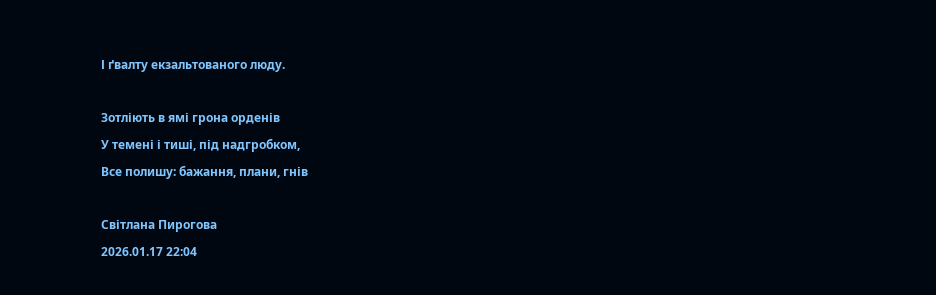І ґвалту екзальтованого люду.

Зотліють в ямі грона орденів
У темені і тиші, під надгробком,
Все полишу: бажання, плани, гнів

Світлана Пирогова
2026.01.17 22:04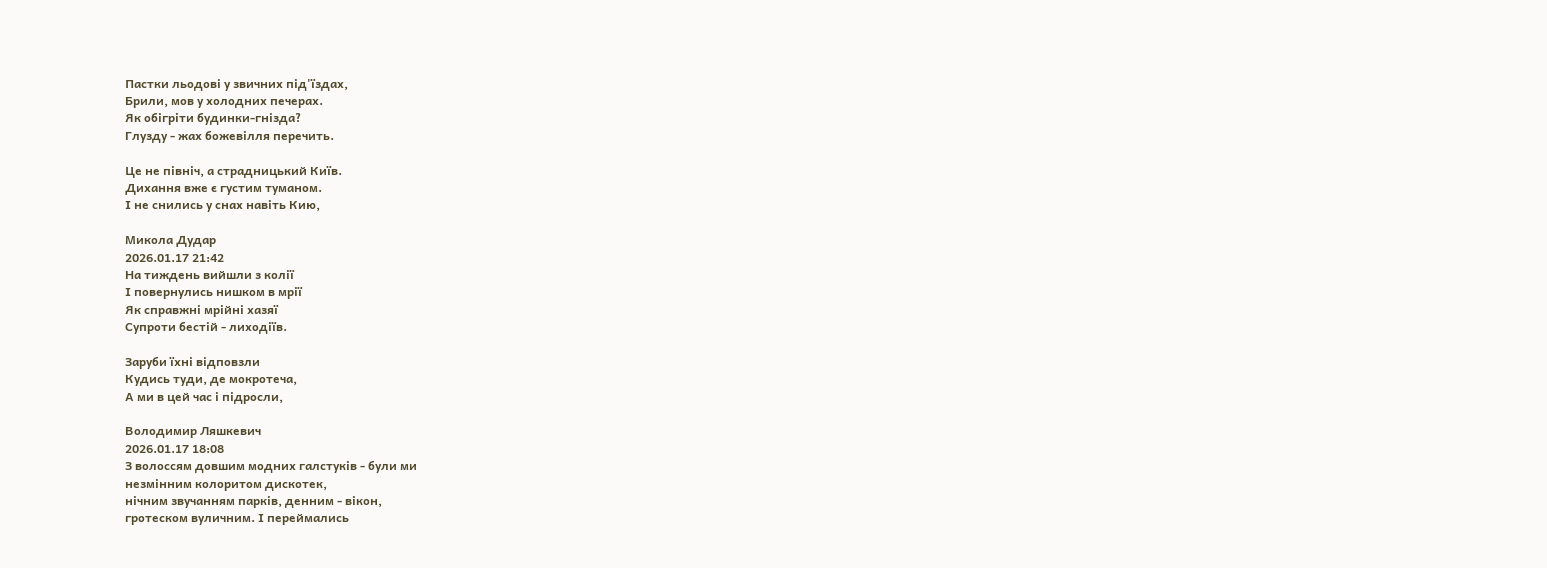Пастки льодові у звичних під'їздах,
Брили, мов у холодних печерах.
Як обігріти будинки-гнізда?
Глузду - жах божевілля перечить.

Це не північ, а страдницький Київ.
Дихання вже є густим туманом.
І не снились у снах навіть Кию,

Микола Дудар
2026.01.17 21:42
На тиждень вийшли з колії
І повернулись нишком в мрії
Як справжні мрійні хазяї
Супроти бестій - лиходіїв.

Заруби їхні відповзли
Кудись туди, де мокротеча,
А ми в цей час і підросли,

Володимир Ляшкевич
2026.01.17 18:08
З волоссям довшим модних галстуків - були ми
незмінним колоритом дискотек,
нічним звучанням парків, денним - вікон,
гротеском вуличним. І переймались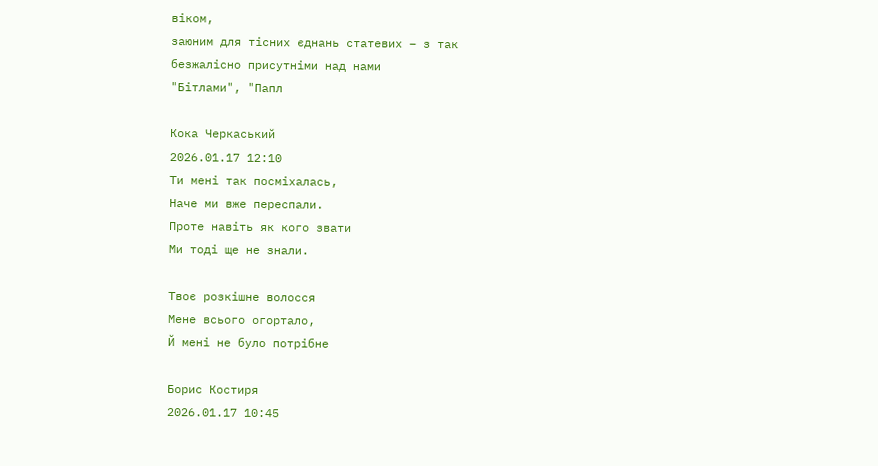віком,
заюним для тісних єднань статевих – з так
безжалісно присутніми над нами
"Бітлами", "Папл

Кока Черкаський
2026.01.17 12:10
Ти мені так посміхалась,
Наче ми вже переспали.
Проте навіть як кого звати
Ми тоді ще не знали.

Твоє розкішне волосся
Мене всього огортало,
Й мені не було потрібне

Борис Костиря
2026.01.17 10:45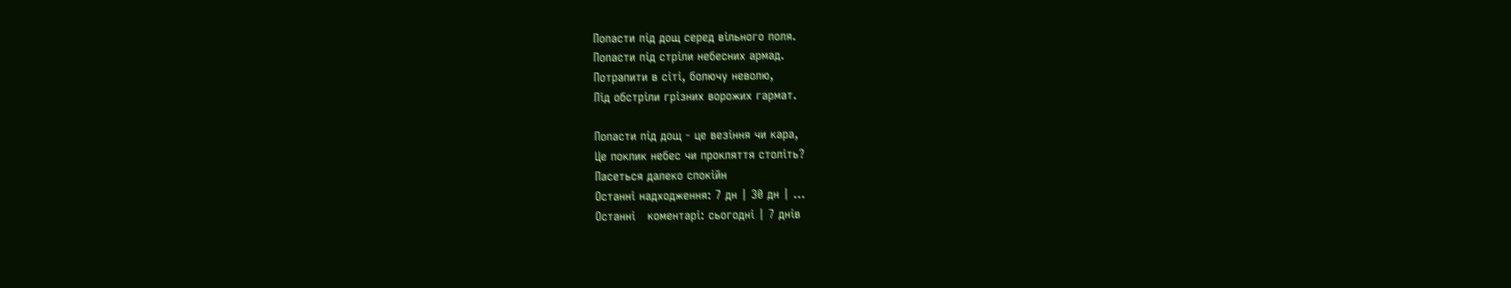Попасти під дощ серед вільного поля.
Попасти під стріли небесних армад.
Потрапити в сіті, болючу неволю,
Під обстріли грізних ворожих гармат.

Попасти під дощ - це везіння чи кара,
Це поклик небес чи прокляття століть?
Пасеться далеко спокійн
Останні надходження: 7 дн | 30 дн | ...
Останні   коментарі: сьогодні | 7 днів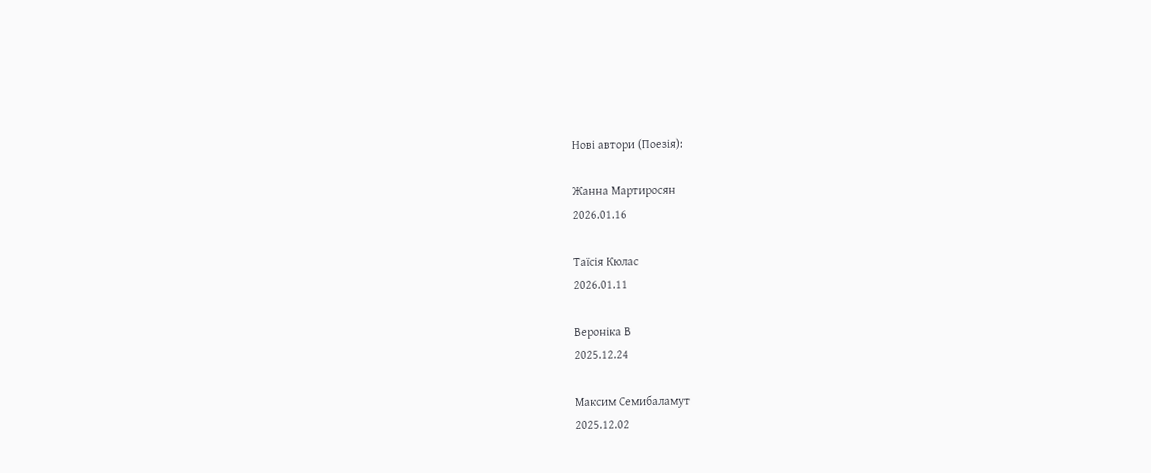Нові автори (Поезія):

Жанна Мартиросян
2026.01.16

Таїсія Кюлас
2026.01.11

Вероніка В
2025.12.24

Максим Семибаламут
2025.12.02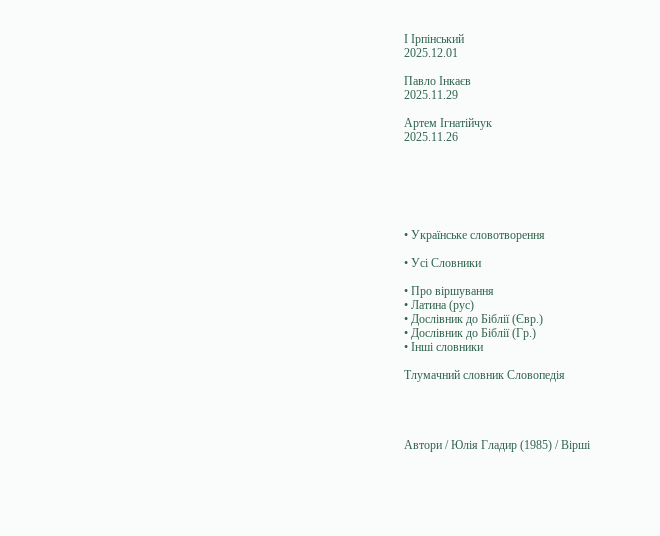І Ірпінський
2025.12.01

Павло Інкаєв
2025.11.29

Артем Ігнатійчук
2025.11.26






• Українське словотворення

• Усі Словники

• Про віршування
• Латина (рус)
• Дослівник до Біблії (Євр.)
• Дослівник до Біблії (Гр.)
• Інші словники

Тлумачний словник Словопедія




Автори / Юлія Гладир (1985) / Вірші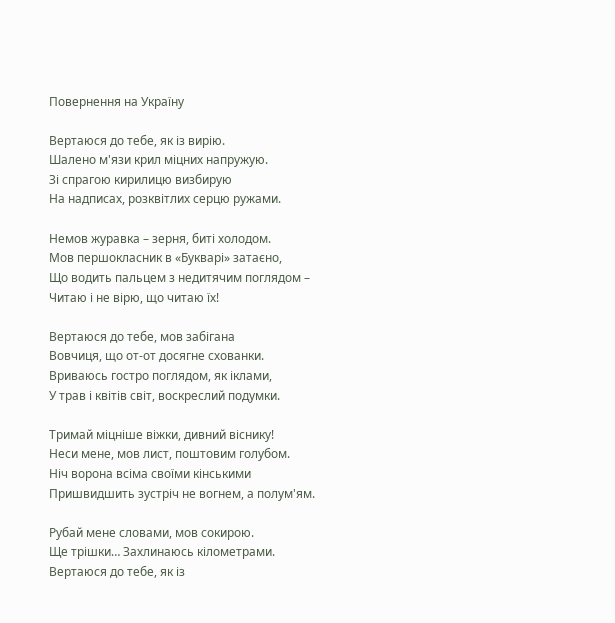Повернення на Україну

Вертаюся до тебе, як із вирію.
Шалено м'язи крил міцних напружую.
Зі спрагою кирилицю визбирую
На надписах, розквітлих серцю ружами.

Немов журавка – зерня, биті холодом.
Мов першокласник в «Букварі» затаєно,
Що водить пальцем з недитячим поглядом –
Читаю і не вірю, що читаю їх!

Вертаюся до тебе, мов забігана
Вовчиця, що от-от досягне схованки.
Вриваюсь гостро поглядом, як іклами,
У трав і квітів світ, воскреслий подумки.

Тримай міцніше віжки, дивний віснику!
Неси мене, мов лист, поштовим голубом.
Ніч ворона всіма своїми кінськими
Пришвидшить зустріч не вогнем, а полум'ям.

Рубай мене словами, мов сокирою.
Ще трішки… Захлинаюсь кілометрами.
Вертаюся до тебе, як із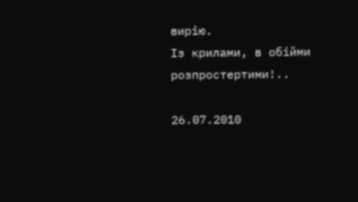вирію.
Із крилами, в обійми розпростертими!..

26.07.2010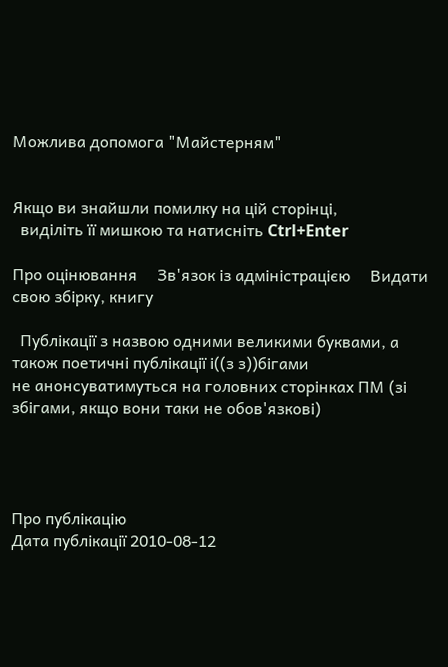Можлива допомога "Майстерням"


Якщо ви знайшли помилку на цiй сторiнцi,
  видiлiть її мишкою та натисніть Ctrl+Enter

Про оцінювання     Зв'язок із адміністрацією     Видати свою збірку, книгу

  Публікації з назвою одними великими буквами, а також поетичні публікації і((з з))бігами
не анонсуватимуться на головних сторінках ПМ (зі збігами, якщо вони таки не обов'язкові)




Про публікацію
Дата публікації 2010-08-12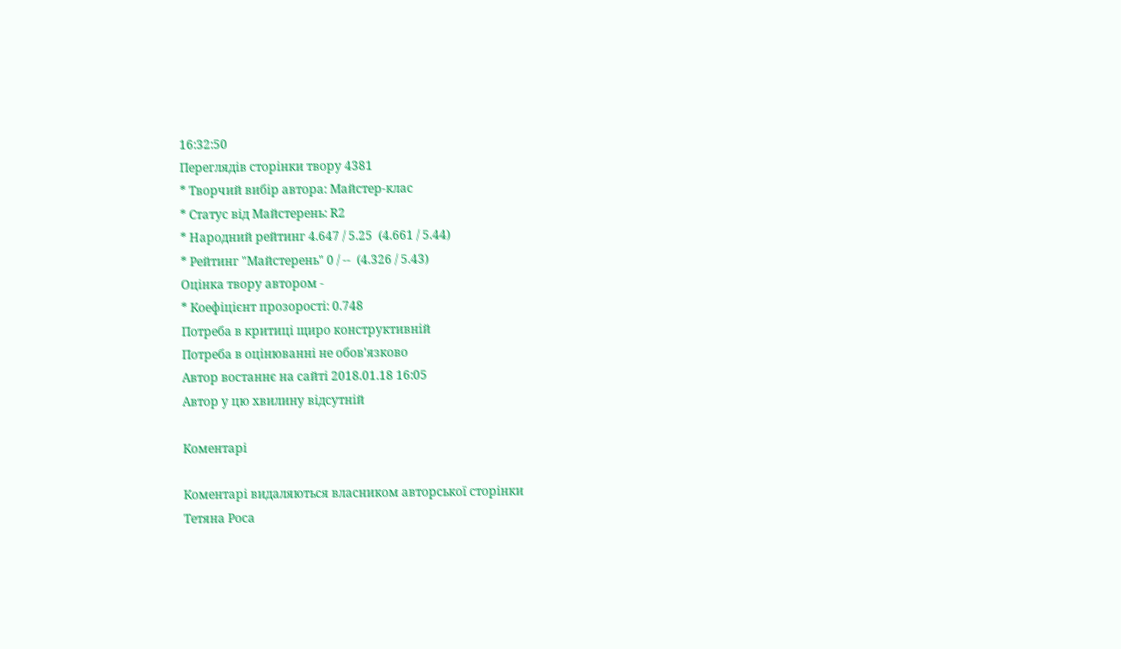16:32:50
Переглядів сторінки твору 4381
* Творчий вибір автора: Майстер-клас
* Статус від Майстерень: R2
* Народний рейтинг 4.647 / 5.25  (4.661 / 5.44)
* Рейтинг "Майстерень" 0 / --  (4.326 / 5.43)
Оцінка твору автором -
* Коефіцієнт прозорості: 0.748
Потреба в критиці щиро конструктивній
Потреба в оцінюванні не обов'язково
Автор востаннє на сайті 2018.01.18 16:05
Автор у цю хвилину відсутній

Коментарі

Коментарі видаляються власником авторської сторінки
Тетяна Роса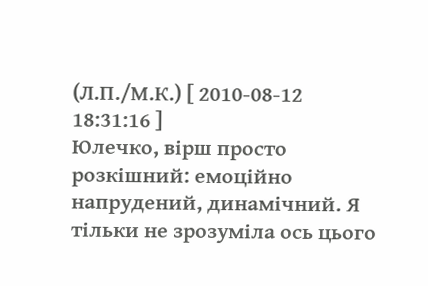(Л.П./М.К.) [ 2010-08-12 18:31:16 ]
Юлечко, вірш просто розкішний: емоційно напрудений, динамічний. Я тільки не зрозуміла ось цього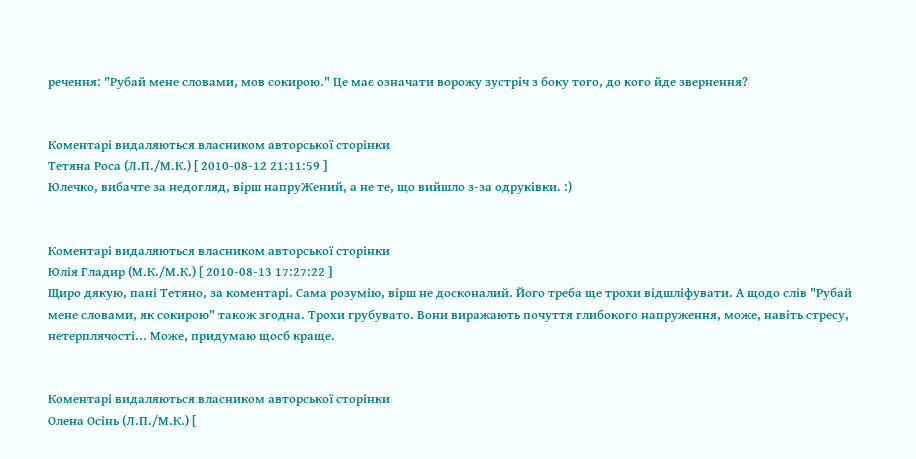речення: "Рубай мене словами, мов сокирою." Це має означати ворожу зустріч з боку того, до кого йде звернення?


Коментарі видаляються власником авторської сторінки
Тетяна Роса (Л.П./М.К.) [ 2010-08-12 21:11:59 ]
Юлечко, вибачте за недогляд, вірш напруЖений, а не те, що вийшло з-за одруківки. :)


Коментарі видаляються власником авторської сторінки
Юлія Гладир (М.К./М.К.) [ 2010-08-13 17:27:22 ]
Щиро дякую, пані Тетяно, за коментарі. Сама розумію, вірш не досконалий. Його треба ще трохи відшліфувати. А щодо слів "Рубай мене словами, як сокирою" також згодна. Трохи грубувато. Вони виражають почуття глибокого напруження, може, навіть стресу, нетерплячості... Може, придумаю щосб краще.


Коментарі видаляються власником авторської сторінки
Олена Осінь (Л.П./М.К.) [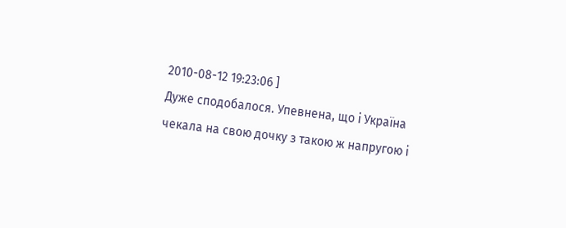2010-08-12 19:23:06 ]
Дуже сподобалося. Упевнена, що і Україна чекала на свою дочку з такою ж напругою і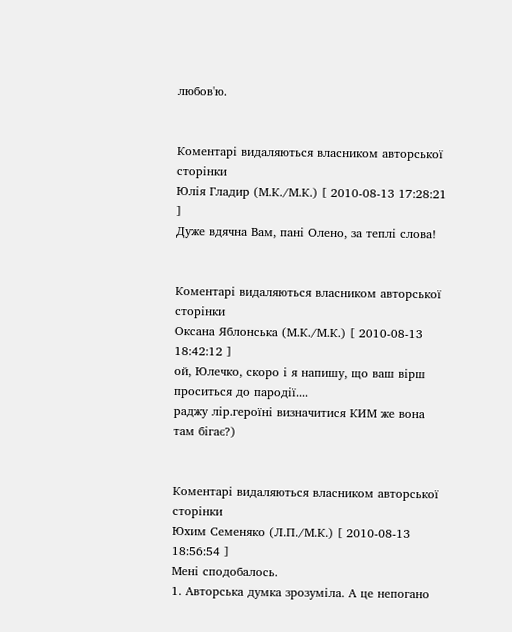любов'ю.


Коментарі видаляються власником авторської сторінки
Юлія Гладир (М.К./М.К.) [ 2010-08-13 17:28:21 ]
Дуже вдячна Вам, пані Олено, за теплі слова!


Коментарі видаляються власником авторської сторінки
Оксана Яблонська (М.К./М.К.) [ 2010-08-13 18:42:12 ]
ой, Юлечко, скоро і я напишу, що ваш вірш проситься до пародії....
раджу лір.героїні визначитися КИМ же вона там бігає?)


Коментарі видаляються власником авторської сторінки
Юхим Семеняко (Л.П./М.К.) [ 2010-08-13 18:56:54 ]
Мені сподобалось.
1. Авторська думка зрозуміла. А це непогано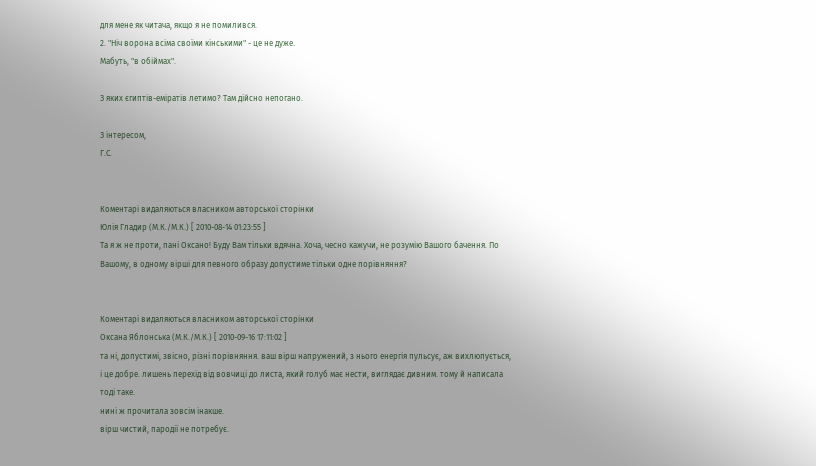для мене як читача, якщо я не помилився.
2. "Ніч ворона всіма своїми кінськими" - це не дуже.
Мабуть, "в обіймах".

З яких єгиптів-еміратів летимо? Там дійсно непогано.

З інтересом,
Г.С.


Коментарі видаляються власником авторської сторінки
Юлія Гладир (М.К./М.К.) [ 2010-08-14 01:23:55 ]
Та я ж не проти, пані Оксано! Буду Вам тільки вдячна. Хоча, чесно кажучи, не розумію Вашого бачення. По Вашому, в одному вірші для певного образу допустиме тільки одне порівняння?


Коментарі видаляються власником авторської сторінки
Оксана Яблонська (М.К./М.К.) [ 2010-09-16 17:11:02 ]
та ні, допустимі, звісно, різні порівняння. ваш вірш напружений, з нього енергія пульсує, аж вихлюпується, і це добре. лишень перехід від вовчиці до листа, який голуб має нести, виглядає дивним. тому й написала тоді таке.
нині ж прочитала зовсім інакше.
вірш чистий, пародії не потребує.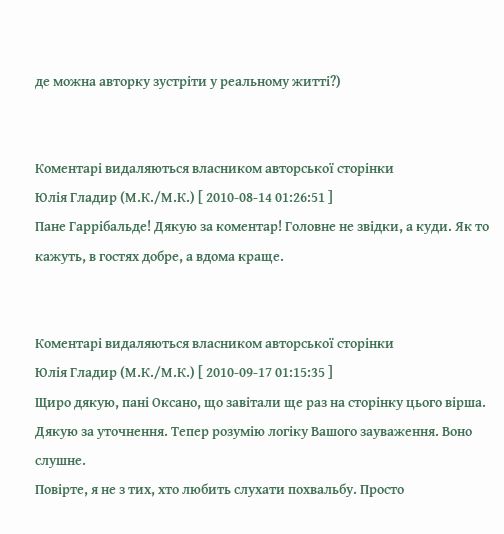де можна авторку зустріти у реальному житті?)


Коментарі видаляються власником авторської сторінки
Юлія Гладир (М.К./М.К.) [ 2010-08-14 01:26:51 ]
Пане Гаррібальде! Дякую за коментар! Головне не звідки, а куди. Як то кажуть, в гостях добре, а вдома краще.


Коментарі видаляються власником авторської сторінки
Юлія Гладир (М.К./М.К.) [ 2010-09-17 01:15:35 ]
Щиро дякую, пані Оксано, що завітали ще раз на сторінку цього вірша. Дякую за уточнення. Тепер розумію логіку Вашого зауваження. Воно слушне.
Повірте, я не з тих, хто любить слухати похвальбу. Просто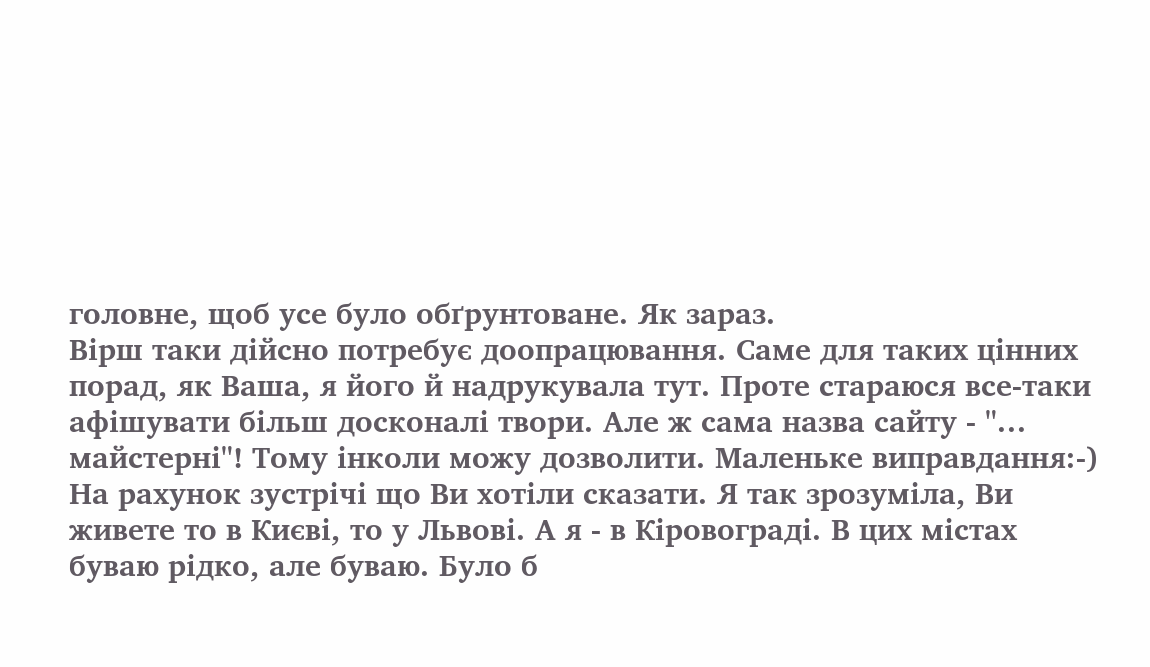головне, щоб усе було обґрунтоване. Як зараз.
Вірш таки дійсно потребує доопрацювання. Саме для таких цінних порад, як Ваша, я його й надрукувала тут. Проте стараюся все-таки афішувати більш досконалі твори. Але ж сама назва сайту - "... майстерні"! Тому інколи можу дозволити. Маленьке виправдання:-)
На рахунок зустрічі що Ви хотіли сказати. Я так зрозуміла, Ви живете то в Києві, то у Львові. А я - в Кіровограді. В цих містах буваю рідко, але буваю. Було б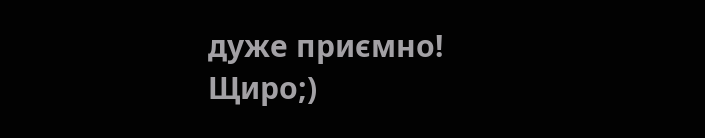дуже приємно!
Щиро;)